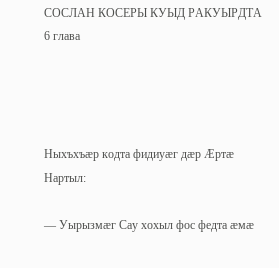СОСЛАН КОСЕРЫ КУЫД РАКУЫРДТА 6 глава




Ныхъхъæр кодта фидиуæг дæр Æртæ Нартыл:

— Уырызмæг Сау хохыл фос федта æмæ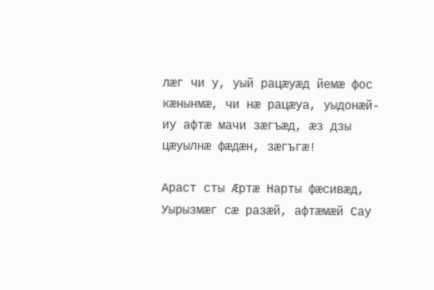лæг чи у, уый рацæуæд йемæ фос кæнынмæ, чи нæ рацæуа, уыдонæй-иу афтæ мачи зæгъæд, æз дзы цæуылнæ фæдæн, зæгъгæ!

Араст сты Æртæ Нарты фæсивæд, Уырызмæг сæ разæй, афтæмæй Сау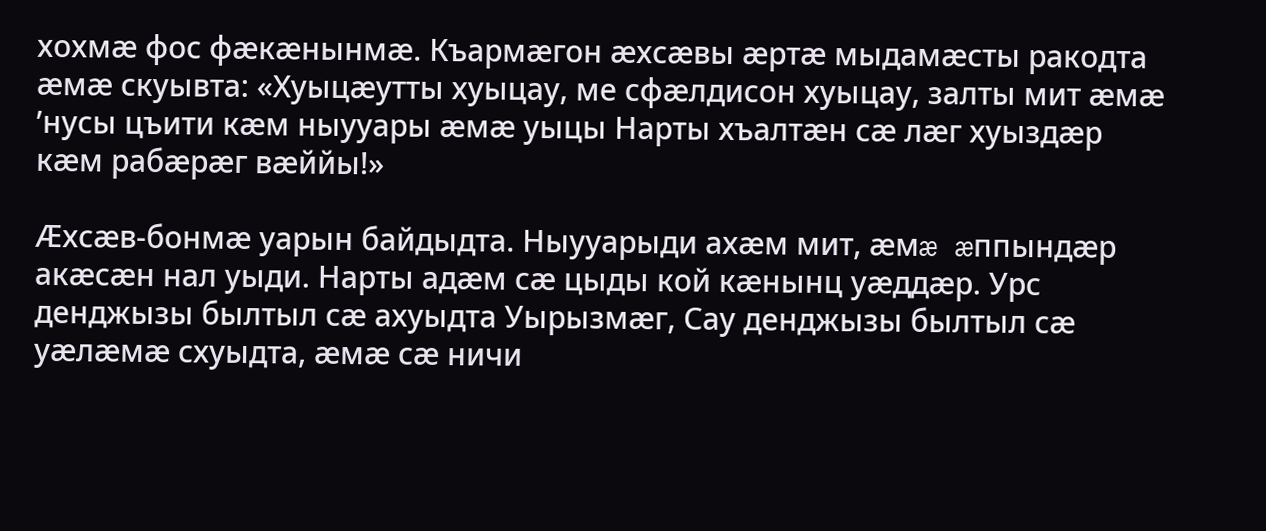хохмæ фос фæкæнынмæ. Къармæгон æхсæвы æртæ мыдамæсты ракодта æмæ скуывта: «Хуыцæутты хуыцау, ме сфæлдисон хуыцау, залты мит æмæ ’нусы цъити кæм ныууары æмæ уыцы Нарты хъалтæн сæ лæг хуыздæр кæм рабæрæг вæййы!»

Æхсæв-бонмæ уарын байдыдта. Ныууарыди ахæм мит, æмæ æппындæр акæсæн нал уыди. Нарты адæм сæ цыды кой кæнынц уæддæр. Урс денджызы былтыл сæ ахуыдта Уырызмæг, Сау денджызы былтыл сæ уæлæмæ схуыдта, æмæ сæ ничи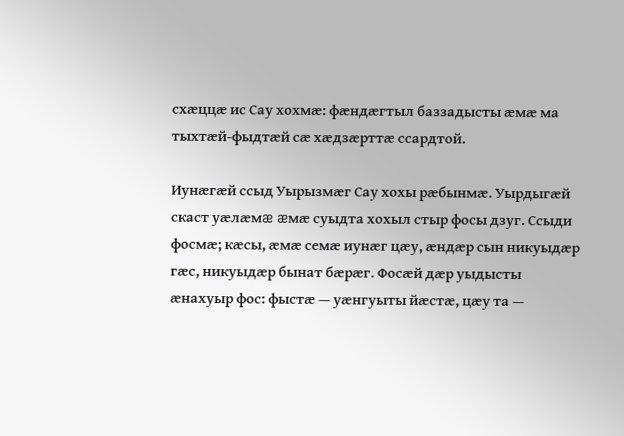схæццæ ис Сау хохмæ: фæндæгтыл баззадысты æмæ ма тыхтæй-фыдтæй сæ хæдзæрттæ ссардтой.

Иунæгæй ссыд Уырызмæг Сау хохы рæбынмæ. Уырдыгæй скаст уæлæмæ æмæ суыдта хохыл стыр фосы дзуг. Ссыди фосмæ; кæсы, æмæ семæ иунæг цæу, æндæр сын никуыдæр гæс, никуыдæр бынат бæрæг. Фосæй дæр уыдысты æнахуыр фос: фыстæ — уæнгуыты йæстæ, цæу та —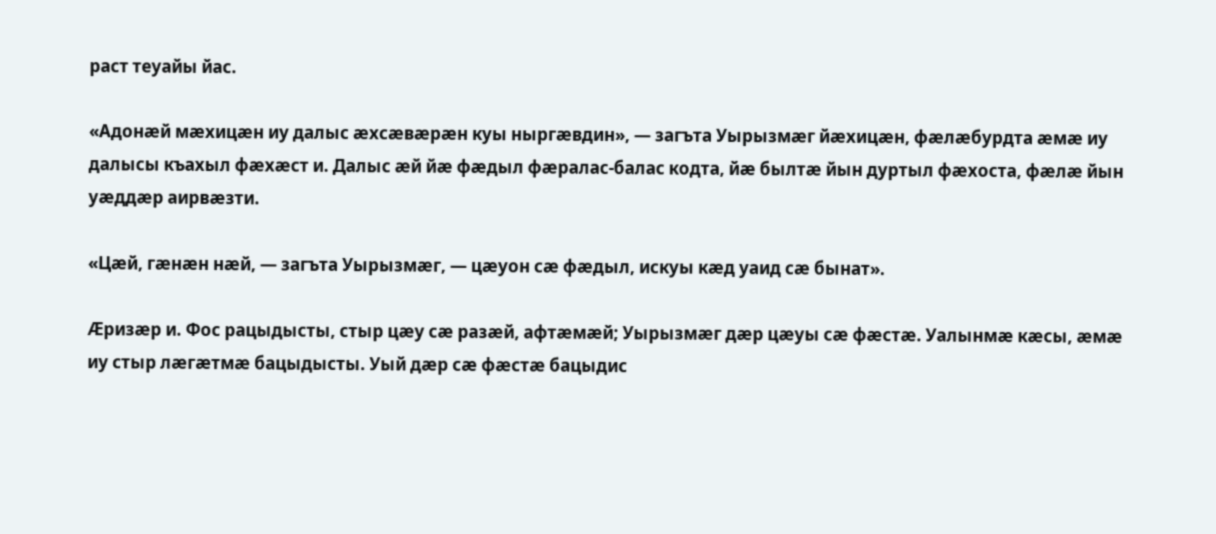раст теуайы йас.

«Адонæй мæхицæн иу далыс æхсæвæрæн куы ныргæвдин», — загъта Уырызмæг йæхицæн, фæлæбурдта æмæ иу далысы къахыл фæхæст и. Далыс æй йæ фæдыл фæралас-балас кодта, йæ былтæ йын дуртыл фæхоста, фæлæ йын уæддæр аирвæзти.

«Цæй, гæнæн нæй, — загъта Уырызмæг, — цæуон сæ фæдыл, искуы кæд уаид сæ бынат».

Æризæр и. Фос рацыдысты, стыр цæу сæ разæй, афтæмæй; Уырызмæг дæр цæуы сæ фæстæ. Уалынмæ кæсы, æмæ иу стыр лæгæтмæ бацыдысты. Уый дæр сæ фæстæ бацыдис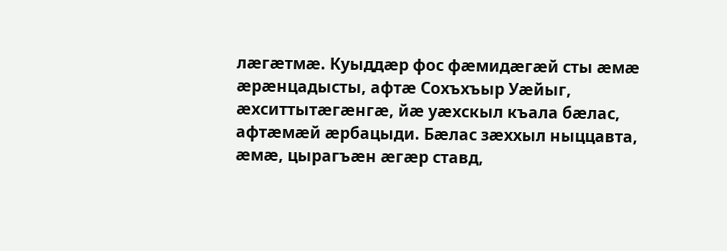лæгæтмæ. Куыддæр фос фæмидæгæй сты æмæ æрæнцадысты, афтæ Сохъхъыр Уæйыг, æхситтытæгæнгæ, йæ уæхскыл къала бæлас, афтæмæй æрбацыди. Бæлас зæххыл ныццавта, æмæ, цырагъæн æгæр ставд,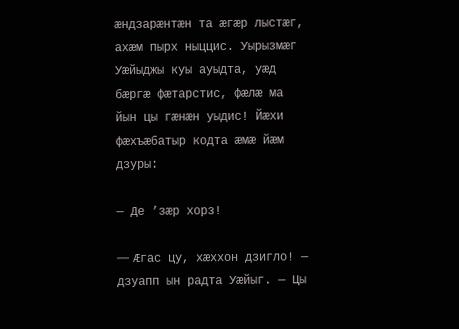æндзарæнтæн та æгæр лыстæг, ахæм пырх ныццис. Уырызмæг Уæйыджы куы ауыдта, уæд бæргæ фæтарстис, фæлæ ма йын цы гæнæн уыдис! Йæхи фæхъæбатыр кодта æмæ йæм дзуры:

— Де ’зæр хорз!

— Æгас цу, хæххон дзигло! — дзуапп ын радта Уæйыг. — Цы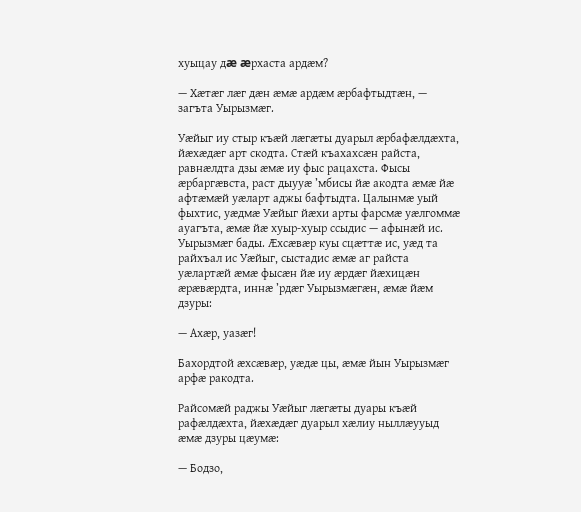хуыцау дæ æрхаста ардæм?

— Хæтæг лæг дæн æмæ ардæм æрбафтыдтæн, — загъта Уырызмæг.

Уæйыг иу стыр къæй лæгæты дуарыл æрбафæлдæхта, йæхæдæг арт скодта. Стæй къахахсæн райста, равнæлдта дзы æмæ иу фыс рацахста. Фысы æрбаргæвста, раст дыууæ ’мбисы йæ акодта æмæ йæ афтæмæй уæларт аджы бафтыдта. Цалынмæ уый фыхтис, уæдмæ Уæйыг йæхи арты фарсмæ уæлгоммæ ауагъта, æмæ йæ хуыр-хуыр ссыдис — афынæй ис. Уырызмæг бады. Æхсæвæр куы сцæттæ ис, уæд та райхъал ис Уæйыг, сыстадис æмæ аг райста уæлартæй æмæ фысæн йæ иу æрдæг йæхицæн æрæвæрдта, иннæ ’рдæг Уырызмæгæн, æмæ йæм дзуры:

— Ахæр, уазæг!

Бахордтой æхсæвæр, уæдæ цы, æмæ йын Уырызмæг арфæ ракодта.

Райсомæй раджы Уæйыг лæгæты дуары къæй рафæлдæхта, йæхæдæг дуарыл хæлиу ныллæууыд æмæ дзуры цæумæ:

— Бодзо,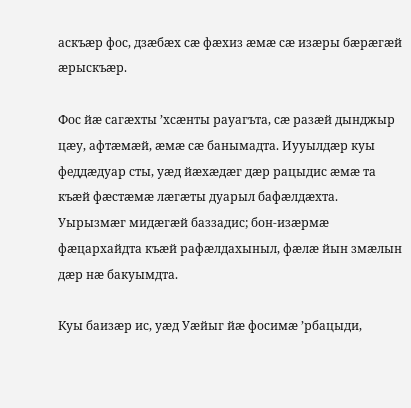аскъæр фос, дзæбæх сæ фæхиз æмæ сæ изæры бæрæгæй æрыскъæр.

Фос йæ сагæхты ’хсæнты рауагъта, сæ разæй дынджыр цæу, афтæмæй, æмæ сæ банымадта. Иууылдæр куы феддæдуар сты, уæд йæхæдæг дæр рацыдис æмæ та къæй фæстæмæ лæгæты дуарыл бафæлдæхта. Уырызмæг мидæгæй баззадис; бон-изæрмæ фæцархайдта къæй рафæлдахыныл, фæлæ йын змæлын дæр нæ бакуымдта.

Куы баизæр ис, уæд Уæйыг йæ фосимæ ’рбацыди,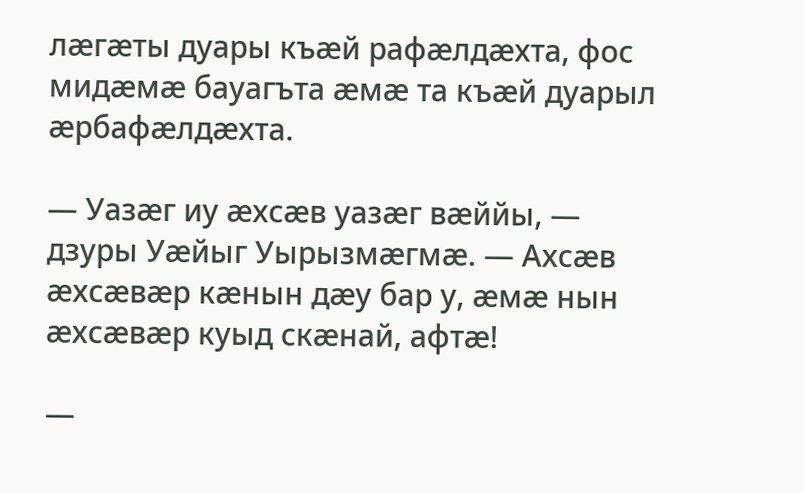лæгæты дуары къæй рафæлдæхта, фос мидæмæ бауагъта æмæ та къæй дуарыл æрбафæлдæхта.

— Уазæг иу æхсæв уазæг вæййы, — дзуры Уæйыг Уырызмæгмæ. — Ахсæв æхсæвæр кæнын дæу бар у, æмæ нын æхсæвæр куыд скæнай, афтæ!

—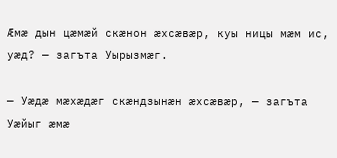Æмæ дын цæмæй скæнон æхсæвæр, куы ницы мæм ис, уæд? — загъта Уырызмæг.

— Уæдæ мæхæдæг скæндзынæн æхсæвæр, — загъта Уæйыг æмæ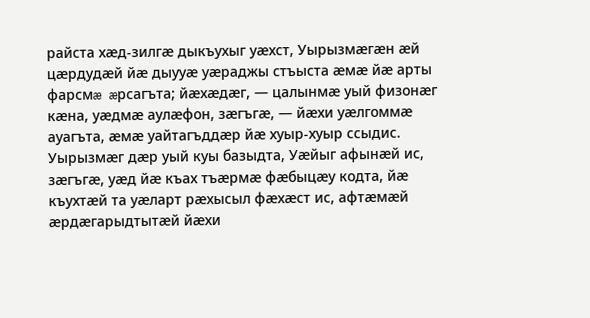райста хæд-зилгæ дыкъухыг уæхст, Уырызмæгæн æй цæрдудæй йæ дыууæ уæраджы стъыста æмæ йæ арты фарсмæ æрсагъта; йæхæдæг, — цалынмæ уый физонæг кæна, уæдмæ аулæфон, зæгъгæ, — йæхи уæлгоммæ ауагъта, æмæ уайтагъддæр йæ хуыр-хуыр ссыдис. Уырызмæг дæр уый куы базыдта, Уæйыг афынæй ис, зæгъгæ, уæд йæ къах тъæрмæ фæбыцæу кодта, йæ къухтæй та уæларт рæхысыл фæхæст ис, афтæмæй æрдæгарыдтытæй йæхи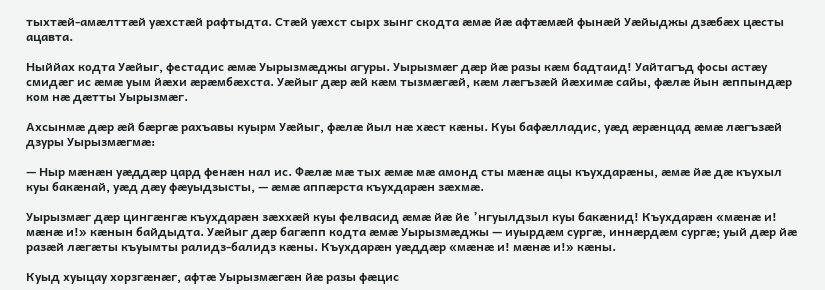тыхтæй-амæлттæй уæхстæй рафтыдта. Стæй уæхст сырх зынг скодта æмæ йæ афтæмæй фынæй Уæйыджы дзæбæх цæсты ацавта.

Ныййах кодта Уæйыг, фестадис æмæ Уырызмæджы агуры. Уырызмæг дæр йæ разы кæм бадтаид! Уайтагъд фосы астæу смидæг ис æмæ уым йæхи æрæмбæхста. Уæйыг дæр æй кæм тызмæгæй, кæм лæгъзæй йæхимæ сайы, фæлæ йын æппындæр ком нæ дæтты Уырызмæг.

Ахсынмæ дæр æй бæргæ рахъавы куырм Уæйыг, фæлæ йыл нæ хæст кæны. Куы бафæлладис, уæд æрæнцад æмæ лæгъзæй дзуры Уырызмæгмæ:

— Ныр мæнæн уæддæр цард фенæн нал ис. Фæлæ мæ тых æмæ мæ амонд сты мæнæ ацы къухдарæны, æмæ йæ дæ къухыл куы бакæнай, уæд дæу фæуыдзысты, — æмæ аппæрста къухдарæн зæхмæ.

Уырызмæг дæр цингæнгæ къухдарæн зæххæй куы фелвасид æмæ йæ йе ’нгуылдзыл куы бакæнид! Къухдарæн «мæнæ и! мæнæ и!» кæнын байдыдта. Уæйыг дæр багæпп кодта æмæ Уырызмæджы — иуырдæм сургæ, иннæрдæм сургæ; уый дæр йæ разæй лæгæты къуымты ралидз-балидз кæны. Къухдарæн уæддæр «мæнæ и! мæнæ и!» кæны.

Куыд хуыцау хорзгæнæг, афтæ Уырызмæгæн йæ разы фæцис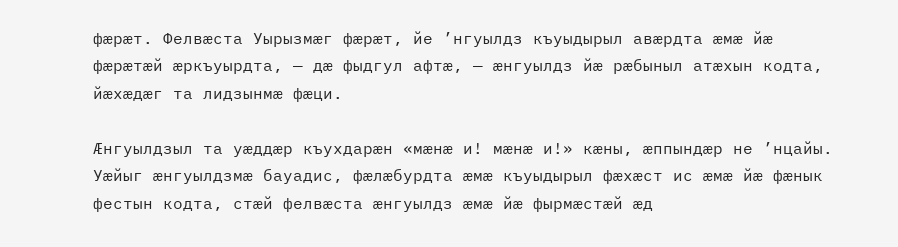фæрæт. Фелвæста Уырызмæг фæрæт, йе ’нгуылдз къуыдырыл авæрдта æмæ йæ фæрæтæй æркъуырдта, — дæ фыдгул афтæ, — æнгуылдз йæ рæбыныл атæхын кодта, йæхæдæг та лидзынмæ фæци.

Æнгуылдзыл та уæддæр къухдарæн «мæнæ и! мæнæ и!» кæны, æппындæр не ’нцайы. Уæйыг æнгуылдзмæ бауадис, фæлæбурдта æмæ къуыдырыл фæхæст ис æмæ йæ фæнык фестын кодта, стæй фелвæста æнгуылдз æмæ йæ фырмæстæй æд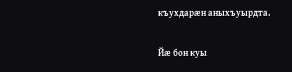къухдарæн аныхъуырдта.

Йæ бон куы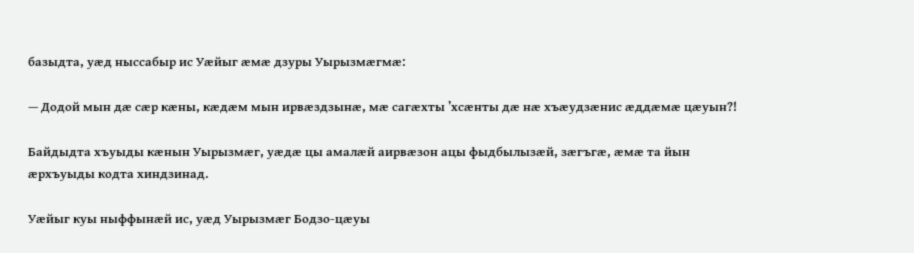базыдта, уæд ныссабыр ис Уæйыг æмæ дзуры Уырызмæгмæ:

— Додой мын дæ сæр кæны, кæдæм мын ирвæздзынæ, мæ сагæхты ’хсæнты дæ нæ хъæудзæнис æддæмæ цæуын?!

Байдыдта хъуыды кæнын Уырызмæг, уæдæ цы амалæй аирвæзон ацы фыдбылызæй, зæгъгæ, æмæ та йын æрхъуыды кодта хиндзинад.

Уæйыг куы ныффынæй ис, уæд Уырызмæг Бодзо-цæуы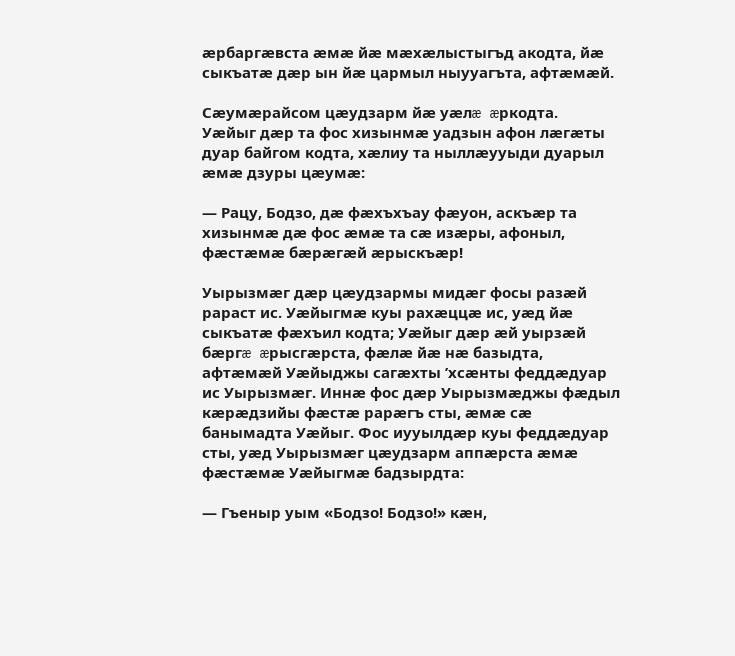æрбаргæвста æмæ йæ мæхæлыстыгъд акодта, йæ сыкъатæ дæр ын йæ цармыл ныууагъта, афтæмæй.

Сæумæрайсом цæудзарм йæ уæлæ æркодта. Уæйыг дæр та фос хизынмæ уадзын афон лæгæты дуар байгом кодта, хæлиу та ныллæууыди дуарыл æмæ дзуры цæумæ:

— Рацу, Бодзо, дæ фæхъхъау фæуон, аскъæр та хизынмæ дæ фос æмæ та сæ изæры, афоныл, фæстæмæ бæрæгæй æрыскъæр!

Уырызмæг дæр цæудзармы мидæг фосы разæй рараст ис. Уæйыгмæ куы рахæццæ ис, уæд йæ сыкъатæ фæхъил кодта; Уæйыг дæр æй уырзæй бæргæ æрысгæрста, фæлæ йæ нæ базыдта, афтæмæй Уæйыджы сагæхты ’хсæнты феддæдуар ис Уырызмæг. Иннæ фос дæр Уырызмæджы фæдыл кæрæдзийы фæстæ рарæгъ сты, æмæ сæ банымадта Уæйыг. Фос иууылдæр куы феддæдуар сты, уæд Уырызмæг цæудзарм аппæрста æмæ фæстæмæ Уæйыгмæ бадзырдта:

— Гъеныр уым «Бодзо! Бодзо!» кæн,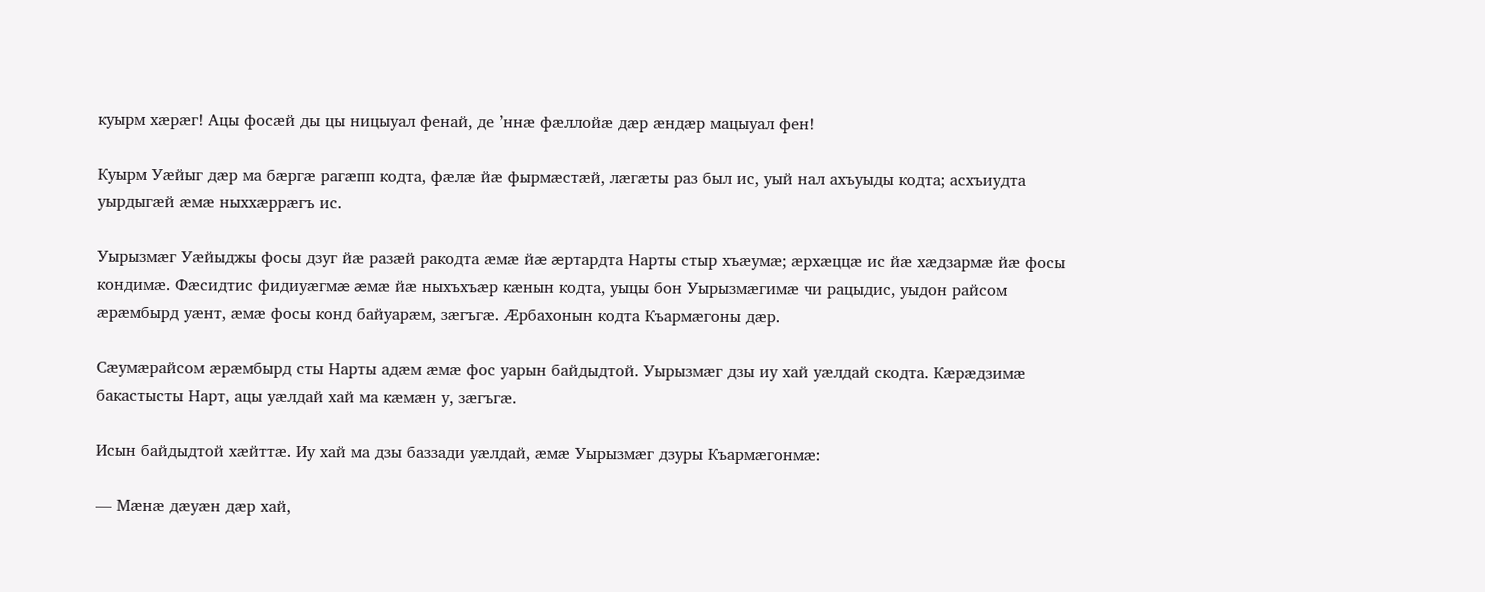куырм хæрæг! Ацы фосæй ды цы ницыуал фенай, де ’ннæ фæллойæ дæр æндæр мацыуал фен!

Куырм Уæйыг дæр ма бæргæ рагæпп кодта, фæлæ йæ фырмæстæй, лæгæты раз был ис, уый нал ахъуыды кодта; асхъиудта уырдыгæй æмæ ныххæррæгъ ис.

Уырызмæг Уæйыджы фосы дзуг йæ разæй ракодта æмæ йæ æртардта Нарты стыр хъæумæ; æрхæццæ ис йæ хæдзармæ йæ фосы кондимæ. Фæсидтис фидиуæгмæ æмæ йæ ныхъхъæр кæнын кодта, уыцы бон Уырызмæгимæ чи рацыдис, уыдон райсом æрæмбырд уæнт, æмæ фосы конд байуарæм, зæгъгæ. Æрбахонын кодта Къармæгоны дæр.

Сæумæрайсом æрæмбырд сты Нарты адæм æмæ фос уарын байдыдтой. Уырызмæг дзы иу хай уæлдай скодта. Кæрæдзимæ бакастысты Нарт, ацы уæлдай хай ма кæмæн у, зæгъгæ.

Исын байдыдтой хæйттæ. Иу хай ма дзы баззади уæлдай, æмæ Уырызмæг дзуры Къармæгонмæ:

— Мæнæ дæуæн дæр хай,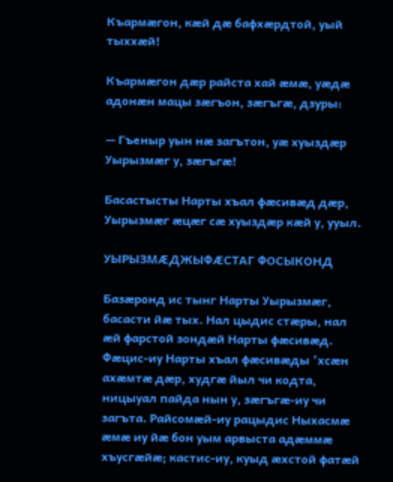Къармæгон, кæй дæ бафхæрдтой, уый тыххæй!

Къармæгон дæр райста хай æмæ, уæдæ адонæн мацы зæгъон, зæгъгæ, дзуры:

— Гъеныр уын нæ загътон, уæ хуыздæр Уырызмæг у, зæгъгæ!

Басастысты Нарты хъал фæсивæд дæр, Уырызмæг æцæг сæ хуыздæр кæй у, ууыл.

УЫРЫЗМÆДЖЫФÆСТАГ ФОСЫКОНД

Базæронд ис тынг Нарты Уырызмæг, басасти йæ тых. Нал цыдис стæры, нал æй фарстой зондæй Нарты фæсивæд. Фæцис-иу Нарты хъал фæсивæды ’хсæн ахæмтæ дæр, худгæ йыл чи кодта, ницыуал пайда нын у, зæгъгæ-иу чи загъта. Райсомæй-иу рацыдис Ныхасмæ æмæ иу йæ бон уым арвыста адæммæ хъусгæйæ; кастис-иу, куыд æхстой фатæй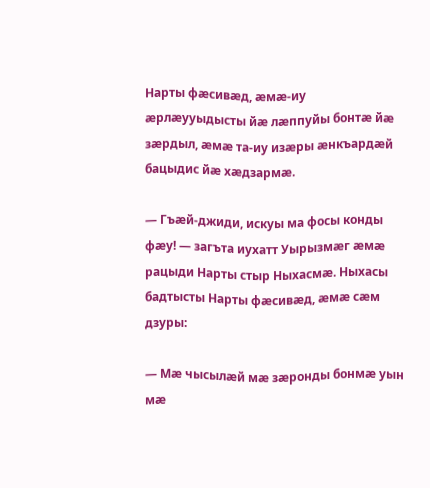Нарты фæсивæд, æмæ-иу æрлæууыдысты йæ лæппуйы бонтæ йæ зæрдыл, æмæ та-иу изæры æнкъардæй бацыдис йæ хæдзармæ.

— Гъæй-джиди, искуы ма фосы конды фæу! — загъта иухатт Уырызмæг æмæ рацыди Нарты стыр Ныхасмæ. Ныхасы бадтысты Нарты фæсивæд, æмæ сæм дзуры:

— Мæ чысылæй мæ зæронды бонмæ уын мæ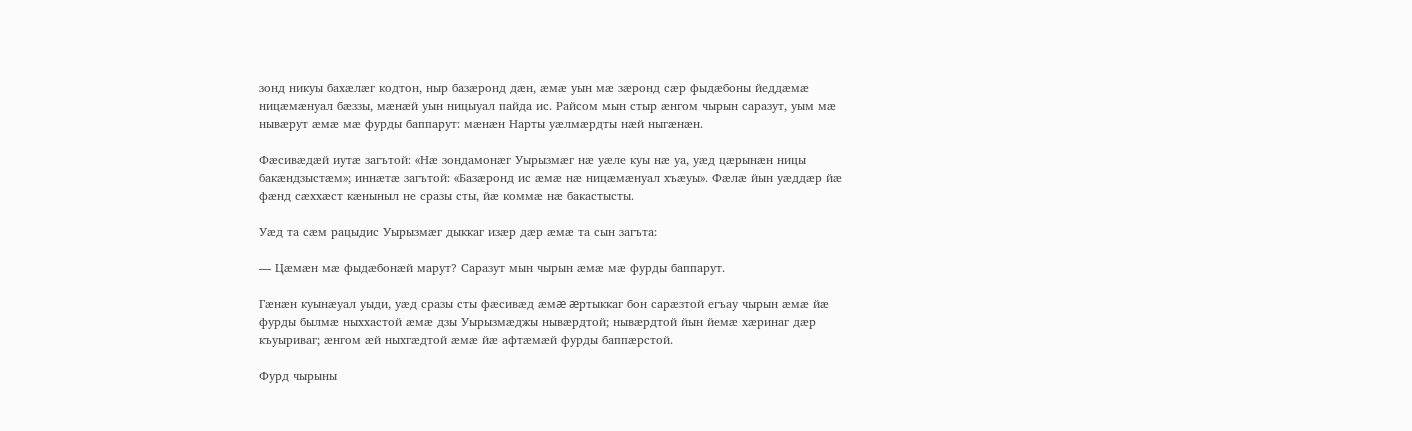зонд никуы бахæлæг кодтон, ныр базæронд дæн, æмæ уын мæ зæронд сæр фыдæбоны йеддæмæ ницæмæнуал бæззы, мæнæй уын ницыуал пайда ис. Райсом мын стыр æнгом чырын саразут, уым мæ нывæрут æмæ мæ фурды баппарут: мæнæн Нарты уæлмæрдты нæй ныгæнæн.

Фæсивæдæй иутæ загътой: «Нæ зондамонæг Уырызмæг нæ уæле куы нæ уа, уæд цæрынæн ницы бакæндзыстæм»; иннæтæ загътой: «Базæронд ис æмæ нæ ницæмæнуал хъæуы». Фæлæ йын уæддæр йæ фæнд сæххæст кæныныл не сразы сты, йæ коммæ нæ бакастысты.

Уæд та сæм рацыдис Уырызмæг дыккаг изæр дæр æмæ та сын загъта:

— Цæмæн мæ фыдæбонæй марут? Саразут мын чырын æмæ мæ фурды баппарут.

Гæнæн куынæуал уыди, уæд сразы сты фæсивæд æмæ æртыккаг бон сарæзтой егъау чырын æмæ йæ фурды былмæ ныххастой æмæ дзы Уырызмæджы нывæрдтой; нывæрдтой йын йемæ хæринаг дæр къуыриваг; æнгом æй ныхгæдтой æмæ йæ афтæмæй фурды баппæрстой.

Фурд чырыны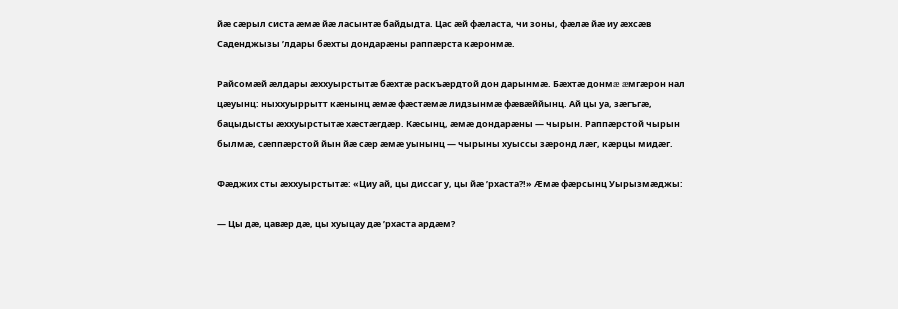йæ сæрыл систа æмæ йæ ласынтæ байдыдта. Цас æй фæласта, чи зоны, фæлæ йæ иу æхсæв Саденджызы ’лдары бæхты дондарæны раппæрста кæронмæ.

Райсомæй æлдары æххуырстытæ бæхтæ раскъæрдтой дон дарынмæ. Бæхтæ донмæ æмгæрон нал цæуынц: ныххуыррытт кæнынц æмæ фæстæмæ лидзынмæ фæвæййынц. Ай цы уа, зæгъгæ, бацыдысты æххуырстытæ хæстæгдæр. Кæсынц, æмæ дондарæны — чырын. Раппæрстой чырын былмæ, сæппæрстой йын йæ сæр æмæ уынынц — чырыны хуыссы зæронд лæг, кæрцы мидæг.

Фæджих сты æххуырстытæ: «Циу ай, цы диссаг у, цы йæ ’рхаста?!» Æмæ фæрсынц Уырызмæджы:

— Цы дæ, цавæр дæ, цы хуыцау дæ ’рхаста ардæм?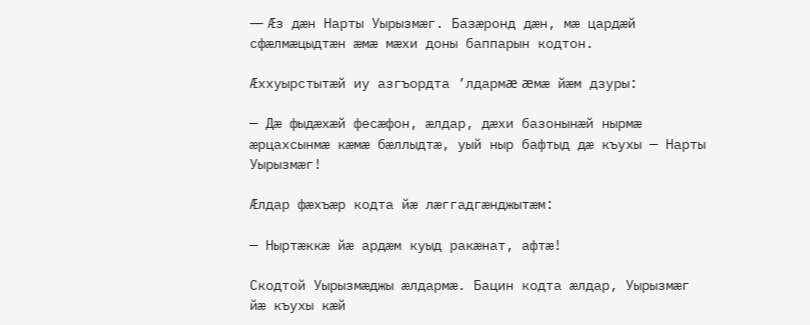— Æз дæн Нарты Уырызмæг. Базæронд дæн, мæ цардæй сфæлмæцыдтæн æмæ мæхи доны баппарын кодтон.

Æххуырстытæй иу азгъордта ’лдармæ æмæ йæм дзуры:

— Дæ фыдæхæй фесæфон, æлдар, дæхи базонынæй нырмæ æрцахсынмæ кæмæ бæллыдтæ, уый ныр бафтыд дæ къухы — Нарты Уырызмæг!

Æлдар фæхъæр кодта йæ лæггадгæнджытæм:

— Ныртæккæ йæ ардæм куыд ракæнат, афтæ!

Скодтой Уырызмæджы æлдармæ. Бацин кодта æлдар, Уырызмæг йæ къухы кæй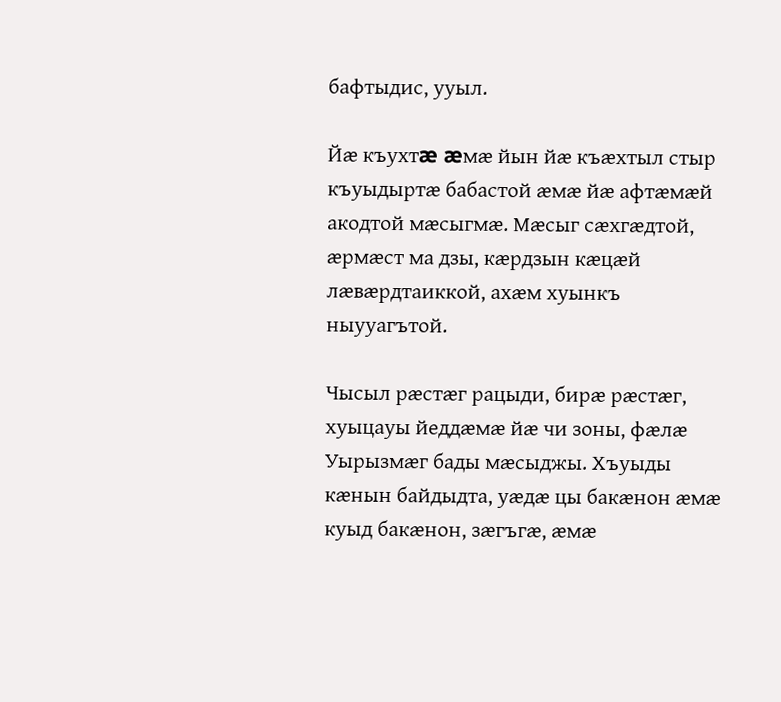бафтыдис, ууыл.

Йæ къухтæ æмæ йын йæ къæхтыл стыр къуыдыртæ бабастой æмæ йæ афтæмæй акодтой мæсыгмæ. Мæсыг сæхгæдтой, æрмæст ма дзы, кæрдзын кæцæй лæвæрдтаиккой, ахæм хуынкъ ныууагътой.

Чысыл рæстæг рацыди, бирæ рæстæг, хуыцауы йеддæмæ йæ чи зоны, фæлæ Уырызмæг бады мæсыджы. Хъуыды кæнын байдыдта, уæдæ цы бакæнон æмæ куыд бакæнон, зæгъгæ, æмæ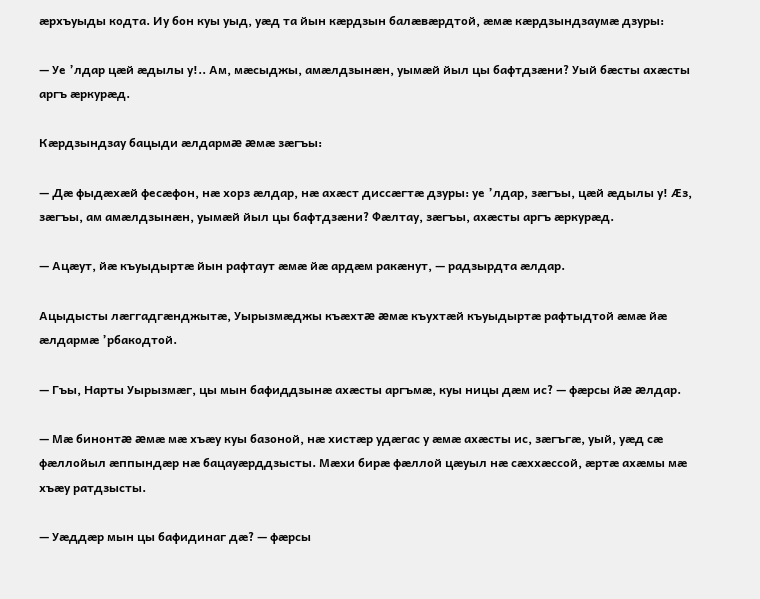æрхъуыды кодта. Иу бон куы уыд, уæд та йын кæрдзын балæвæрдтой, æмæ кæрдзындзаумæ дзуры:

— Уе ’лдар цæй æдылы у!.. Ам, мæсыджы, амæлдзынæн, уымæй йыл цы бафтдзæни? Уый бæсты ахæсты аргъ æркурæд.

Кæрдзындзау бацыди æлдармæ æмæ зæгъы:

— Дæ фыдæхæй фесæфон, нæ хорз æлдар, нæ ахæст диссæгтæ дзуры: уе ’лдар, зæгъы, цæй æдылы у! Æз, зæгъы, ам амæлдзынæн, уымæй йыл цы бафтдзæни? Фæлтау, зæгъы, ахæсты аргъ æркурæд.

— Ацæут, йæ къуыдыртæ йын рафтаут æмæ йæ ардæм ракæнут, — радзырдта æлдар.

Ацыдысты лæггадгæнджытæ, Уырызмæджы къæхтæ æмæ къухтæй къуыдыртæ рафтыдтой æмæ йæ æлдармæ ’рбакодтой.

— Гъы, Нарты Уырызмæг, цы мын бафиддзынæ ахæсты аргъмæ, куы ницы дæм ис? — фæрсы йæ æлдар.

— Мæ бинонтæ æмæ мæ хъæу куы базоной, нæ хистæр удæгас у æмæ ахæсты ис, зæгъгæ, уый, уæд сæ фæллойыл æппындæр нæ бацауæрддзысты. Мæхи бирæ фæллой цæуыл нæ сæххæссой, æртæ ахæмы мæ хъæу ратдзысты.

— Уæддæр мын цы бафидинаг дæ? — фæрсы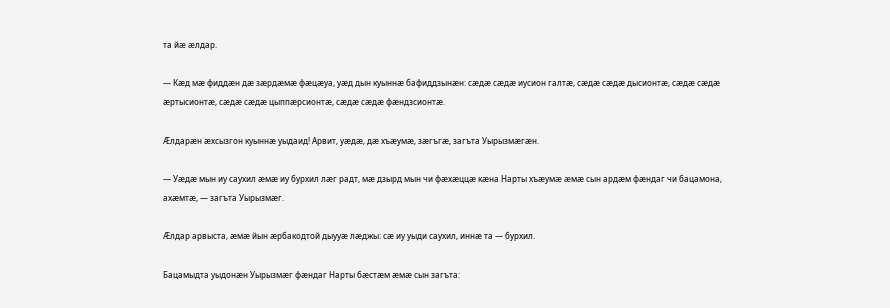та йæ æлдар.

— Кæд мæ фиддæн дæ зæрдæмæ фæцæуа, уæд дын куыннæ бафиддзынæн: сæдæ сæдæ иусион галтæ, сæдæ сæдæ дысионтæ, сæдæ сæдæ æртысионтæ, сæдæ сæдæ цыппæрсионтæ, сæдæ сæдæ фæндзсионтæ.

Æлдарæн æхсызгон куыннæ уыдаид! Арвит, уæдæ, дæ хъæумæ, зæгъгæ, загъта Уырызмæгæн.

— Уæдæ мын иу саухил æмæ иу бурхил лæг радт, мæ дзырд мын чи фæхæццæ кæна Нарты хъæумæ æмæ сын ардæм фæндаг чи бацамона, ахæмтæ, — загъта Уырызмæг.

Æлдар арвыста, æмæ йын æрбакодтой дыууæ лæджы: сæ иу уыди саухил, иннæ та — бурхил.

Бацамыдта уыдонæн Уырызмæг фæндаг Нарты бæстæм æмæ сын загъта: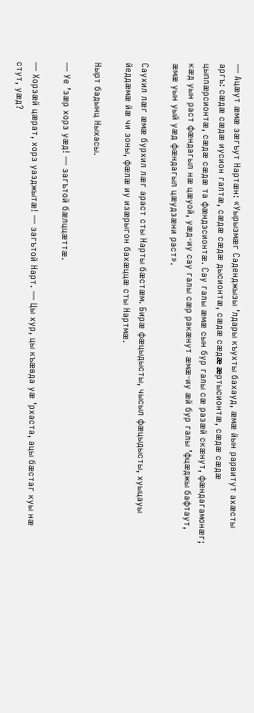— Ацæут æмæ зæгъут Нартæн: «Уырызмæг Саденджызы ’лдары къухты бахауд, æмæ йын рарвитут ахæсты аргъ: сæдæ сæдæ иусион галтæ, сæдæ сæдæ дысионтæ, сæдæ сæдæ æртысионтæ, сæдæ сæдæ цыппæрсионтæ, сæдæ сæдæ та фæндзсионтæ. Сау галы æмæ сын бур галы сæ разæй скæнут, фæндагамонæг; кæд уын раст фæндагыл нæ цæуой, уæд-иу сау галы сæр ракæнут æмæ-иу æй бур галы ’фцæджы бафтаут, æмæ уын уый уæд фæндагыл цæудзæни раст».

Саухил лæг æмæ бурхил лæг араст сты Нарты бæстæм. Бирæ фæцыдысты, чысыл фæцыдысты, хуыцауы йеддæмæ йæ чи зоны, фæлæ иу изæрыгон бахæццæ сты Нартмæ.

Нырт бадынц Ныхасы.

— Уе ’зæр хорз уæд! — загътой бæлццæттæ.

— Хорзæй цæрат, хорз уазджытæ! — загътой Нарт. — Цы хур, цы къæвда уæ ’рхаста, ацы бæстаг куы нæ стут, уæд?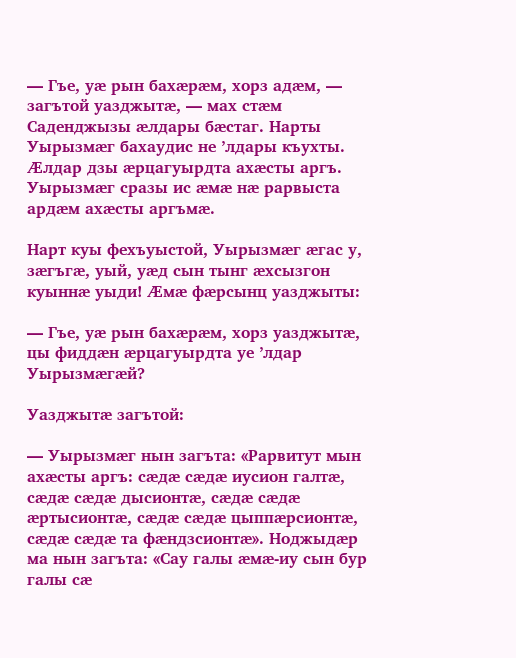— Гъе, уæ рын бахæрæм, хорз адæм, — загътой уазджытæ, — мах стæм Саденджызы æлдары бæстаг. Нарты Уырызмæг бахаудис не ’лдары къухты. Æлдар дзы æрцагуырдта ахæсты аргъ. Уырызмæг сразы ис æмæ нæ рарвыста ардæм ахæсты аргъмæ.

Нарт куы фехъуыстой, Уырызмæг æгас у, зæгъгæ, уый, уæд сын тынг æхсызгон куыннæ уыди! Æмæ фæрсынц уазджыты:

— Гъе, уæ рын бахæрæм, хорз уазджытæ, цы фиддæн æрцагуырдта уе ’лдар Уырызмæгæй?

Уазджытæ загътой:

— Уырызмæг нын загъта: «Рарвитут мын ахæсты аргъ: сæдæ сæдæ иусион галтæ, сæдæ сæдæ дысионтæ, сæдæ сæдæ æртысионтæ, сæдæ сæдæ цыппæрсионтæ, сæдæ сæдæ та фæндзсионтæ». Ноджыдæр ма нын загъта: «Сау галы æмæ-иу сын бур галы сæ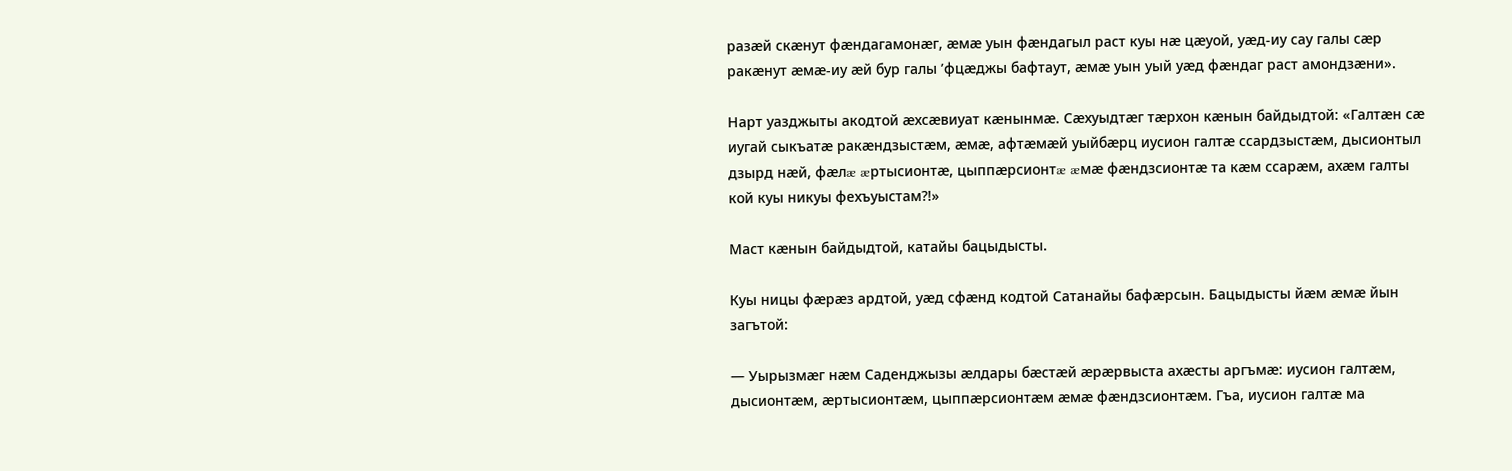разæй скæнут фæндагамонæг, æмæ уын фæндагыл раст куы нæ цæуой, уæд-иу сау галы сæр ракæнут æмæ-иу æй бур галы ’фцæджы бафтаут, æмæ уын уый уæд фæндаг раст амондзæни».

Нарт уазджыты акодтой æхсæвиуат кæнынмæ. Сæхуыдтæг тæрхон кæнын байдыдтой: «Галтæн сæ иугай сыкъатæ ракæндзыстæм, æмæ, афтæмæй уыйбæрц иусион галтæ ссардзыстæм, дысионтыл дзырд нæй, фæлæ æртысионтæ, цыппæрсионтæ æмæ фæндзсионтæ та кæм ссарæм, ахæм галты кой куы никуы фехъуыстам?!»

Маст кæнын байдыдтой, катайы бацыдысты.

Куы ницы фæрæз ардтой, уæд сфæнд кодтой Сатанайы бафæрсын. Бацыдысты йæм æмæ йын загътой:

— Уырызмæг нæм Саденджызы æлдары бæстæй æрæрвыста ахæсты аргъмæ: иусион галтæм, дысионтæм, æртысионтæм, цыппæрсионтæм æмæ фæндзсионтæм. Гъа, иусион галтæ ма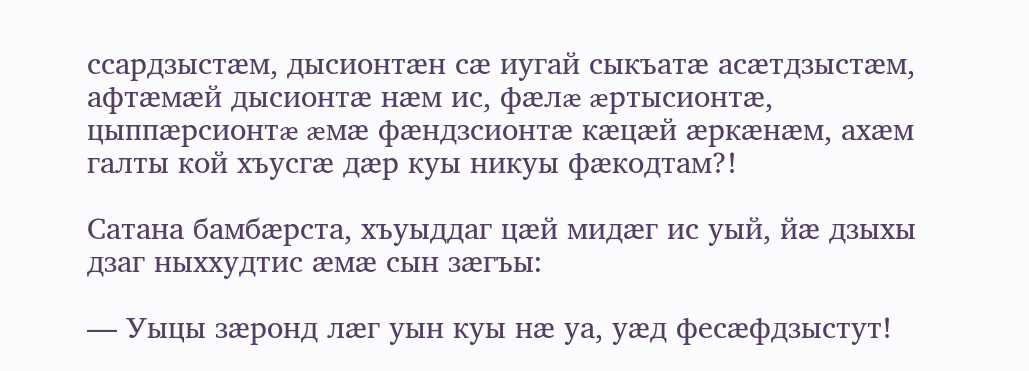ссардзыстæм, дысионтæн сæ иугай сыкъатæ асæтдзыстæм, афтæмæй дысионтæ нæм ис, фæлæ æртысионтæ, цыппæрсионтæ æмæ фæндзсионтæ кæцæй æркæнæм, ахæм галты кой хъусгæ дæр куы никуы фæкодтам?!

Сатана бамбæрста, хъуыддаг цæй мидæг ис уый, йæ дзыхы дзаг ныххудтис æмæ сын зæгъы:

— Уыцы зæронд лæг уын куы нæ уа, уæд фесæфдзыстут!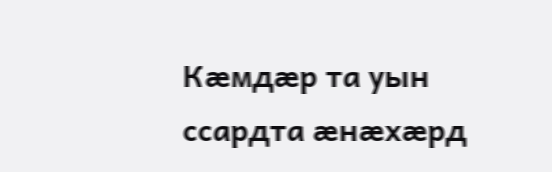Кæмдæр та уын ссардта æнæхæрд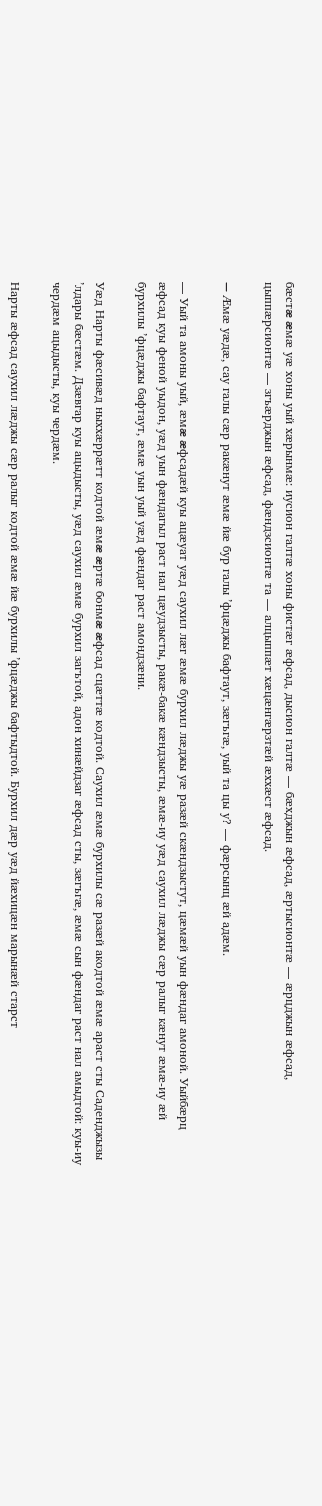бæстæ æмæ уæ хоны уый хæрынмæ: иусион галтæ хоны фистæг æфсад, дысион галтæ — бæхджын æфсад, æртысионтæ — æрцджын æфсад, цыппæрсионтæ — згъæрджын æфсад, фæндзсионтæ та — алцыппæт хæцæнгæрзтæй æххæст æфсад.

— Æмæ уæдæ, сау галы сæр ракæнут æмæ йæ бур галы ’фцæджы бафтаут, зæгъгæ, уый та цы у? — фæрсынц æй адæм.

— Уый та амоны уый, æмæ æфсадæй куы ацæуат уæд саухил лæг æмæ бурхил лæджы уæ разæй скæндзыстут, цæмæй уын фæндаг амоной. Уыйбæрц æфсад куы феной уыдон, уæд уын фæндагыл раст нал цæудзысты, ракæ-бакæ кæндзысты, æмæ-иу уæд саухил лæджы сæр ралыг кæнут æмæ-иу æй бурхилы ’фцæджы бафтаут, æмæ уын уый уæд фæндаг раст амондзæни.

Уæд Нарты фæсивæд ныххæррæтт кодтой æмæ æртæ бонмæ æфсад сцæттæ кодтой. Саухил æмæ бурхилы сæ разæй акодтой æмæ араст сты Саденджызы ’лдары бæстæм. Дзæвгар куы ацыдысты, уæд саухил æмæ бурхил загътой, адон хинæйдзаг æфсад сты, зæгъгæ, æмæ сын фæндаг раст нал амыдтой: куы-иу чердæм ацыдысты, куы чердæм.

Нарты æфсад саухил лæджы сæр ралыг кодтой æмæ йæ бурхилы ’фцæджы бафтыдтой. Бурхил дæр уæд йæхицæн марынæй старст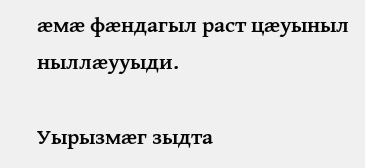æмæ фæндагыл раст цæуыныл ныллæууыди.

Уырызмæг зыдта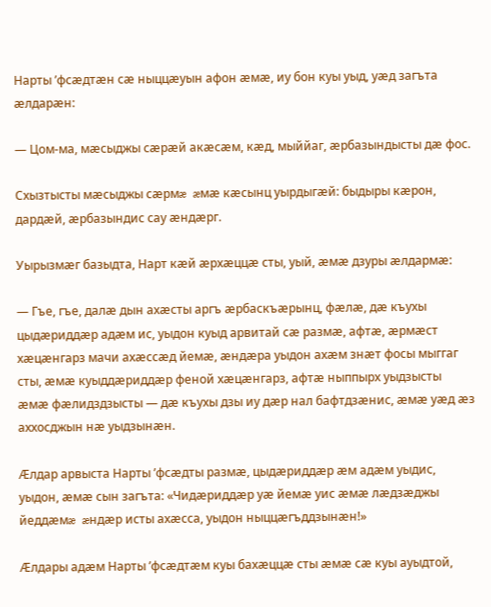Нарты ’фсæдтæн сæ ныццæуын афон æмæ, иу бон куы уыд, уæд загъта æлдарæн:

— Цом-ма, мæсыджы сæрæй акæсæм, кæд, мыййаг, æрбазындысты дæ фос.

Схызтысты мæсыджы сæрмæ æмæ кæсынц уырдыгæй: быдыры кæрон, дардæй, æрбазындис сау æндæрг.

Уырызмæг базыдта, Нарт кæй æрхæццæ сты, уый, æмæ дзуры æлдармæ:

— Гъе, гъе, далæ дын ахæсты аргъ æрбаскъæрынц, фæлæ, дæ къухы цыдæриддæр адæм ис, уыдон куыд арвитай сæ размæ, афтæ, æрмæст хæцæнгарз мачи ахæссæд йемæ, æндæра уыдон ахæм знæт фосы мыггаг сты, æмæ куыддæриддæр феной хæцæнгарз, афтæ ныппырх уыдзысты æмæ фæлидздзысты — дæ къухы дзы иу дæр нал бафтдзæнис, æмæ уæд æз аххосджын нæ уыдзынæн.

Æлдар арвыста Нарты ’фсæдты размæ, цыдæриддæр æм адæм уыдис, уыдон, æмæ сын загъта: «Чидæриддæр уæ йемæ уис æмæ лæдзæджы йеддæмæ æндæр исты ахæсса, уыдон ныццæгъддзынæн!»

Æлдары адæм Нарты ’фсæдтæм куы бахæццæ сты æмæ сæ куы ауыдтой,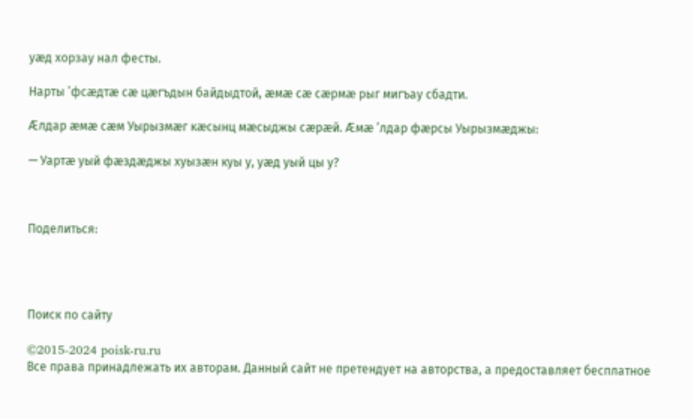уæд хорзау нал фесты.

Нарты ’фсæдтæ сæ цæгъдын байдыдтой, æмæ сæ сæрмæ рыг мигъау сбадти.

Æлдар æмæ сæм Уырызмæг кæсынц мæсыджы сæрæй. Æмæ ’лдар фæрсы Уырызмæджы:

— Уартæ уый фæздæджы хуызæн куы у, уæд уый цы у?



Поделиться:




Поиск по сайту

©2015-2024 poisk-ru.ru
Все права принадлежать их авторам. Данный сайт не претендует на авторства, а предоставляет бесплатное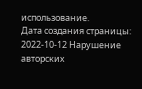использование.
Дата создания страницы: 2022-10-12 Нарушение авторских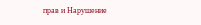прав и Нарушение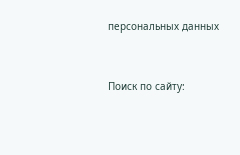персональных данных


Поиск по сайту: